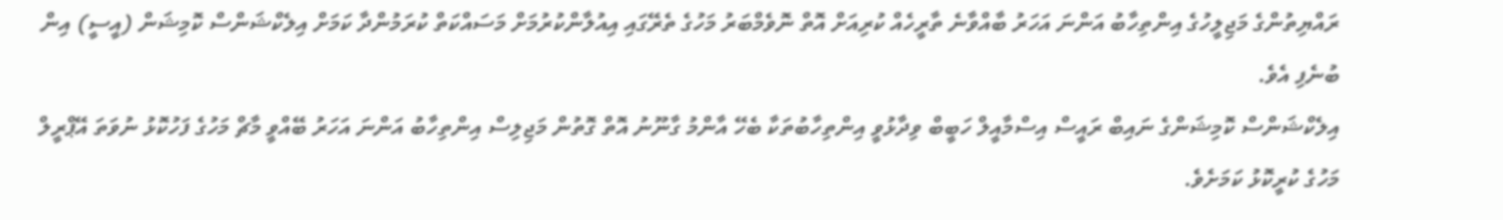ރައްޔިތުންގެ މަޖިލީހުގެ އިންތިހާބު އަންނަ އަހަރު ބާއްވާނެ ތާރީހެއް ކުރިއަށް އޮތް ނޮވެމްބަރު މަހުގެ ތެރޭގައި އިއުލާންކުރުމަށް މަސައްކަތް ކުރަމުންދާ ކަމަށް އިލެކްޝަންސް ކޮމިޝަން (އީސީ) އިން ބުނެފި އެވެ.
އިލެކްޝަންސް ކޮމިޝަންގެ ނައިބް ރައީސް އިސްމާއީލް ހަބީބް ވިދާޅުވީ އިންތިހާބުތަކާ ބެހޭ އާންމު ގާނޫނު އޮތް ގޮތުން މަޖިލިސް އިންތިހާބު އަންނަ އަހަރު ބޭއްވީ މާޗް މަހުގެ ފަހުކޮޅު ނުވަތަ އޭޕްރީލް މަހުގެ ކުރީކޮޅު ކަމަށެވެ.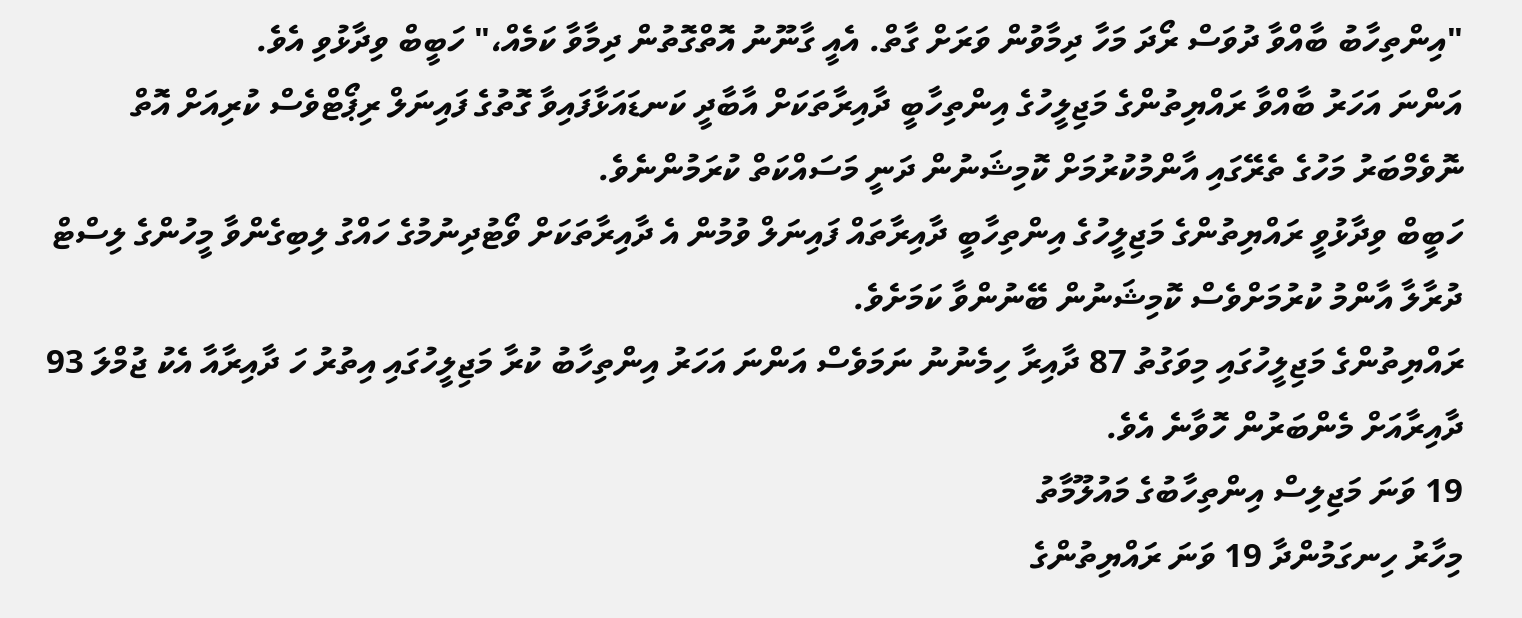"އިންތިހާބު ބާއްވާ ދުވަސް ރޯދަ މަހާ ދިމާވުން ވަރަށް ގާތް. އެއީ ގާނޫނު އޮތްގޮތުން ދިމާވާ ކަމެއް،" ހަބީބް ވިދާޅުވި އެވެ.
އަންނަ އަހަރު ބާއްވާ ރައްޔިތުންގެ މަޖިލީހުގެ އިންތިހާބީ ދާއިރާތަކަށް އާބާދީ ކަނޑައަޅާފައިވާ ގޮތުގެ ފައިނަލް ރިޕޯޓްވެސް ކުރިއަށް އޮތް ނޮވެމްބަރު މަހުގެ ތެރޭގައި އާންމުކުރުމަށް ކޮމިޝަނުން ދަނީ މަސައްކަތް ކުރަމުންނެވެ.
ހަބީބް ވިދާޅުވީ ރައްޔިތުންގެ މަޖިލީހުގެ އިންތިހާބީ ދާއިރާތައް ފައިނަލް ވުމުން އެ ދާއިރާތަކަށް ވޯޓުދިނުމުގެ ހައްގު ލިބިގެންވާ މީހުންގެ ލިސްޓް ދުރާލާ އާންމު ކުރުމަށްވެސް ކޮމިޝަނުން ބޭނުންވާ ކަމަށެވެ.
ރައްޔިތުންގެ މަޖިލީހުގައި މިވަގުތު 87 ދާއިރާ ހިމެނުނު ނަމަވެސް އަންނަ އަހަރު އިންތިހާބު ކުރާ މަޖިލީހުގައި އިތުރު ހަ ދާއިރާއާ އެކު ޖުމްލަ 93 ދާއިރާއަށް މެންބަރުން ހޮވާނެ އެވެ.
19 ވަނަ މަޖިލިސް އިންތިހާބުގެ މައުލޫމާތު
މިހާރު ހިނގަމުންދާ 19 ވަނަ ރައްޔިތުންގެ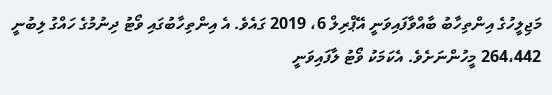މަޖިލީހުގެ އިންތިހާބު ބާއްވާފައިވަނީ އޭޕްރިލް 6، 2019 ގައެވެ. އެ އިންތިހާބުގައި ވޯޓު ދިނުމުގެ ހައްގު ލިބުނީ 264،442 މީހުންނަށެވެ. އެކަމަކު ވޯޓު ލާފައިވަނީ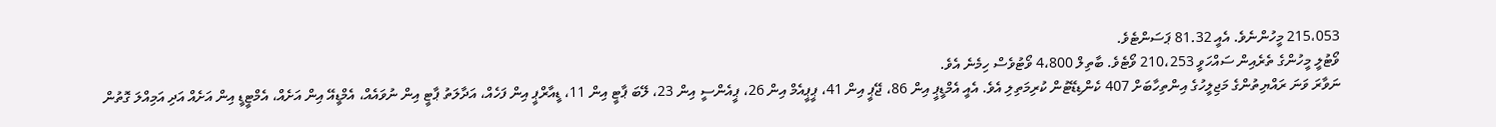215،053 މީހުންނެވެ. އެއީ 81.32 ޕަސަންޓެވެ.
ވޯޓުލީ މީހުންގެ ތެރެއިން ސައްހަވީ 210،253 ވޯޓެވެ. ބާތިލް 4،800 ވޯޓުވެސް ހިމެނެ އެވެ.
ނަވާރަ ވަނަ ރައްޔިތުންގެ މަޖިލީހުގެ އިންތިހާބަށް 407 ކެންޑިޑޭޓުން ކުރިމަތިލި އެވެ. އެއީ އެމްޑީޕީ އިން 86، ޖޭޕީ އިން 41، ޕީޕީއެމް އިން 26، ޕީއެންސީ އިން 23، ލޭބަ ޕާޓީ އިން 11، ޑީއާރްޕީ އިން ފަހެއް، އަދާލަތު ޕާޓީ އިން ނުވައެއް، އެމްޑީއޭ އިން އަށެއް، އެމްޓީޑީ އިން އަށެއް އަދި އަމިއްލަ ގޮތުން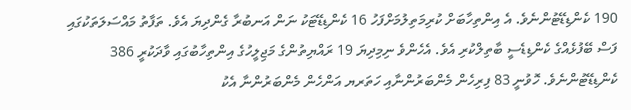190 ކެންޑިޑޭޓުންނެވެ. އެ އިންތިހާބަށް ކުރިމަތިލުމަށްފަހު 16 ކެންޑިޑޭޓަކު ނަން އަނބުރާ ގެންދިޔަ އެވެ. ތަފާތު މައްސަލަތަކުގައި ފަސް ބޭފުޅެއްގެ ކެންޑިޑެސީ ބާތިލްކުރި އެވެ. އެހެންވެ ނިމިދިޔަ 19 ރައްޔިތުންގެ މަޖިލީހުގެ އިންތިހާބުގައި ވާދަކުރީ 386 ކެންޑިޑޭޓުންނެވެ. ހޮވުނީ 83 ފިރިހެން މެންބަރުންނާއި ހަތަރޔ އަންހެން މެންބަރުންނާ އެކު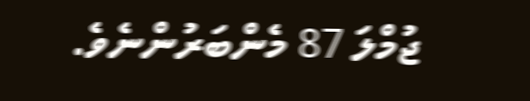ޖުމްލަ 87 މެންބަރުންނެވެ.